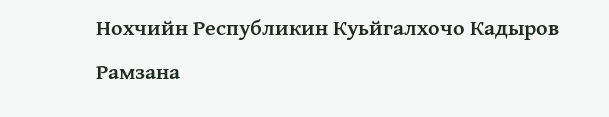Нохчийн Республикин Куьйгалхочо Кадыров Рамзана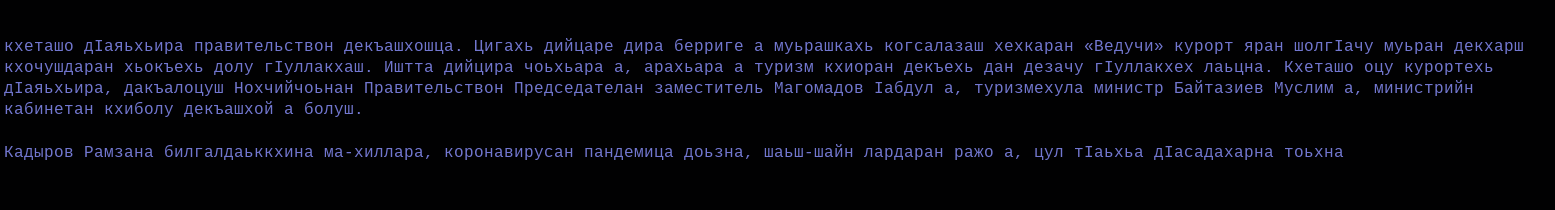кхеташо дIаяьхьира правительствон декъашхошца. Цигахь дийцаре дира берриге а муьрашкахь когсалазаш хехкаран «Ведучи» курорт яран шолгIачу муьран декхарш кхочушдаран хьокъехь долу гIуллакхаш. Иштта дийцира чоьхьара а, арахьара а туризм кхиоран декъехь дан дезачу гIуллакхех лаьцна. Кхеташо оцу курортехь дIаяьхьира, дакъалоцуш Нохчийчоьнан Правительствон Председателан заместитель Магомадов Iабдул а, туризмехула министр Байтазиев Муслим а, министрийн кабинетан кхиболу декъашхой а болуш.

Кадыров Рамзана билгалдаьккхина ма-хиллара, коронавирусан пандемица доьзна, шаьш-шайн лардаран ражо а, цул тIаьхьа дIасадахарна тоьхна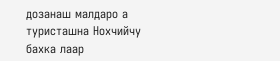дозанаш малдаро а туристашна Нохчийчу бахка лаар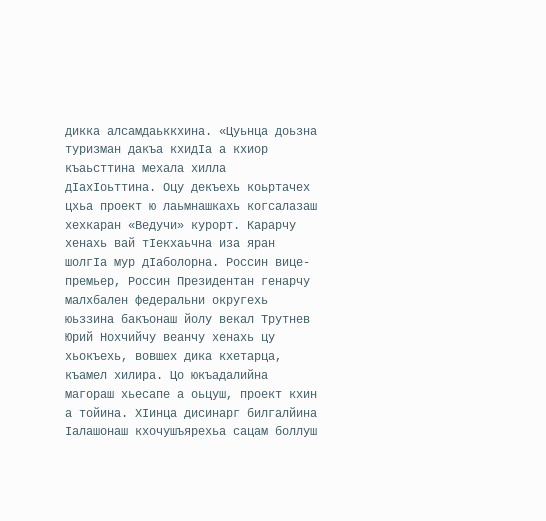дикка алсамдаьккхина. «Цуьнца доьзна туризман дакъа кхидIа а кхиор къаьсттина мехала хилла дIахIоьттина. Оцу декъехь коьртачех цхьа проект ю лаьмнашкахь когсалазаш хехкаран «Ведучи» курорт. Карарчу хенахь вай тIекхаьчна иза яран шолгIа мур дIаболорна. Россин вице-премьер, Россин Президентан генарчу малхбален федеральни округехь юьззина бакъонаш йолу векал Трутнев Юрий Нохчийчу веанчу хенахь цу хьокъехь, вовшех дика кхетарца, къамел хилира. Цо юкъадалийна магораш хьесапе а оьцуш, проект кхин а тойина. ХIинца дисинарг билгалйина Iалашонаш кхочушъярехьа сацам боллуш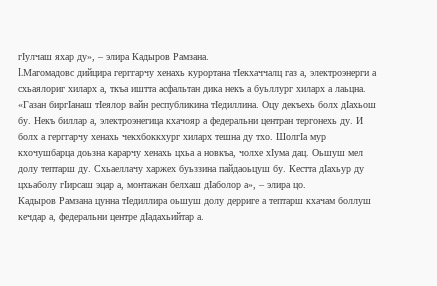гIулчаш яхар ду», – элира Кадыров Рамзана.
I.Магомадовс дийцира герггарчу хенахь курортана тIекхаччалц газ а, электроэнерги а схьаялориг хиларх а, ткъа иштта асфальтан дика некъ а буьллург хиларх а лаьцна. «Газан биргIанаш тIеялор вайн республикина тIедиллина. Оцу декъехь болх дIахьош бу. Некъ биллар а, электроэнегица кхачояр а федеральни центран тергонехь ду. И болх а герггарчу хенахь чекхбоккхург хиларх тешна ду тхо. ШолгIа мур кхочушбарца доьзна карарчу хенахь цхьа а новкъа, чолхе хIума дац. Оьшуш мел долу тептарш ду. Схьаеллачу харжех буьззина пайдаоьцуш бу. Кестта дIахьур ду цхьаболу гIирсаш эцар а, монтажан белхаш дIаболор а», – элира цо.
Кадыров Рамзана цунна тIедиллира оьшуш долу дерриге а тептарш кхачам боллуш кечдар а, федеральни центре дIадахьийтар а.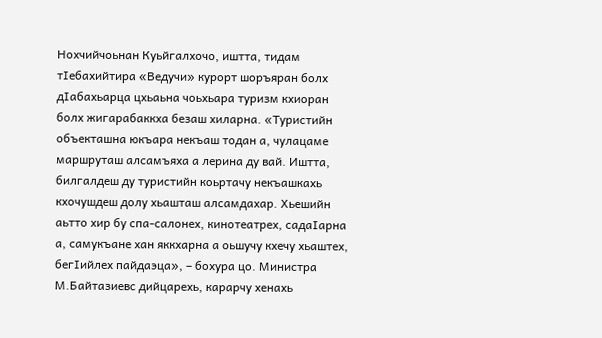Нохчийчоьнан Куьйгалхочо, иштта, тидам тIебахийтира «Ведучи» курорт шоръяран болх дIабахьарца цхьаьна чоьхьара туризм кхиоран болх жигарабаккха безаш хиларна. «Туристийн объекташна юкъара некъаш тодан а, чулацаме маршруташ алсамъяха а лерина ду вай. Иштта, билгалдеш ду туристийн коьртачу некъашкахь кхочушдеш долу хьашташ алсамдахар. Хьешийн аьтто хир бу спа-салонех, кинотеатрех, садаIарна а, самукъане хан яккхарна а оьшучу кхечу хьаштех, бегIийлех пайдаэца», – бохура цо. Министра М.Байтазиевс дийцарехь, карарчу хенахь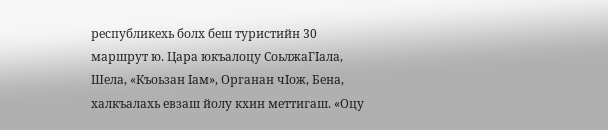республикехь болх беш туристийн 30 маршрут ю. Цара юкъалоцу СоьлжаГIала, Шела, «Къоьзан Iам», Органан чIож, Бена, халкъалахь евзаш йолу кхин меттигаш. «Оцу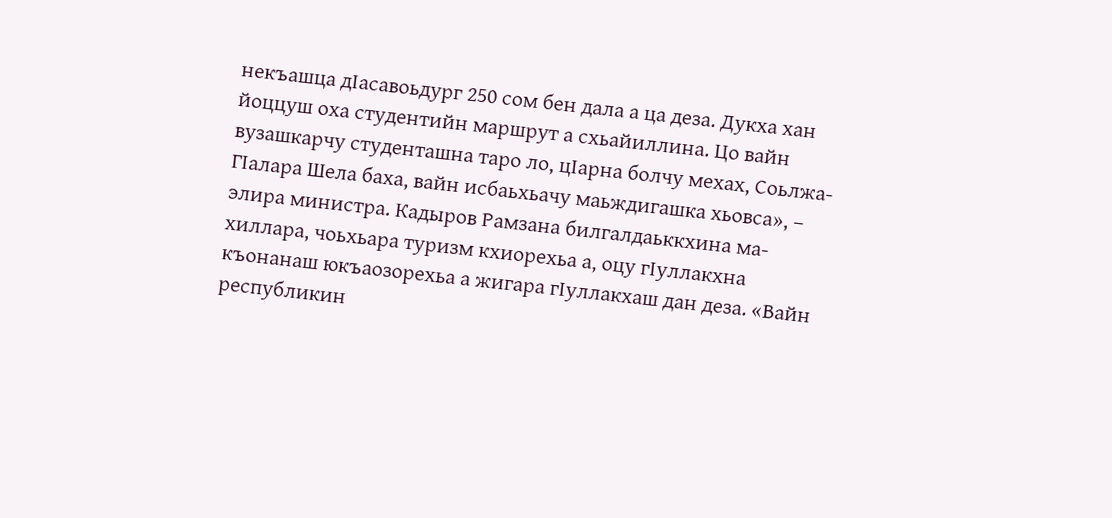некъашца дIасавоьдург 250 сом бен дала а ца деза. Дукха хан йоццуш оха студентийн маршрут а схьайиллина. Цо вайн вузашкарчу студенташна таро ло, цIарна болчу мехах, Соьлжа-ГIалара Шела баха, вайн исбаьхьачу маьждигашка хьовса», – элира министра. Кадыров Рамзана билгалдаьккхина ма-хиллара, чоьхьара туризм кхиорехьа а, оцу гIуллакхна къонанаш юкъаозорехьа а жигара гIуллакхаш дан деза. «Вайн республикин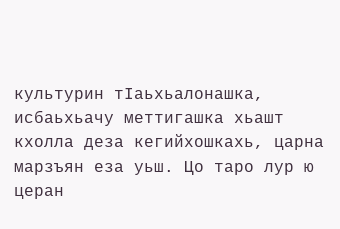культурин тIаьхьалонашка, исбаьхьачу меттигашка хьашт кхолла деза кегийхошкахь, царна марзъян еза уьш. Цо таро лур ю церан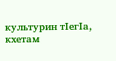культурин тIегIа, кхетам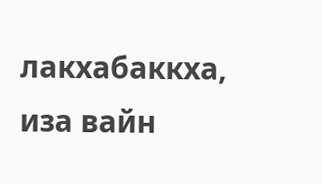лакхабаккха, иза вайн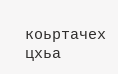коьртачех цхьа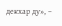декхар ду», –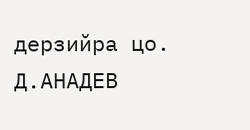дерзийра цо.
Д.АНАДЕВ